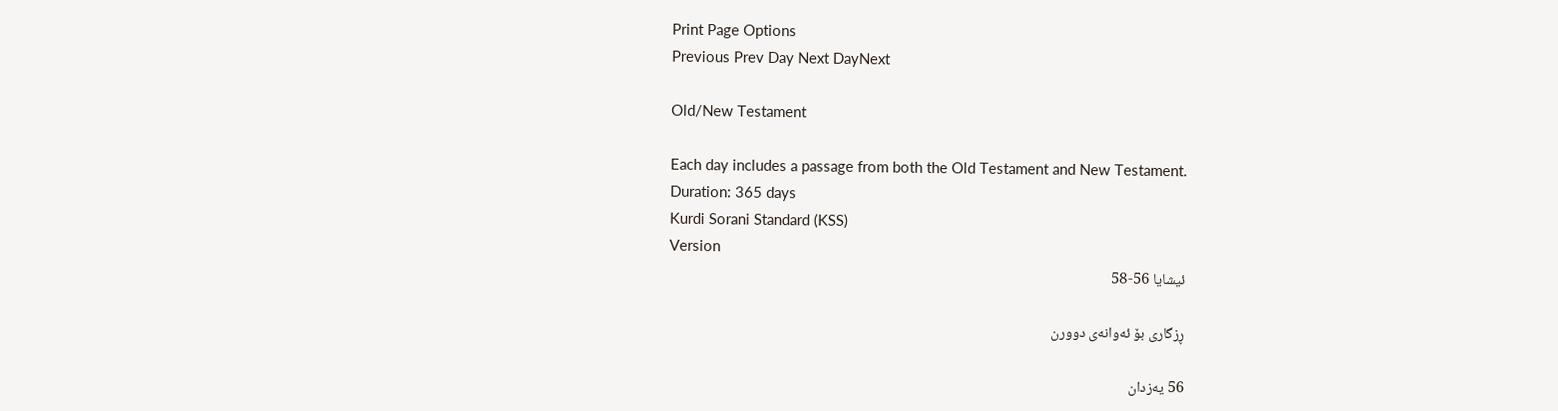Print Page Options
Previous Prev Day Next DayNext

Old/New Testament

Each day includes a passage from both the Old Testament and New Testament.
Duration: 365 days
Kurdi Sorani Standard (KSS)
Version
ئیشایا 56-58

ڕزگاری بۆ ئەوانەی دوورن

56 یەزدان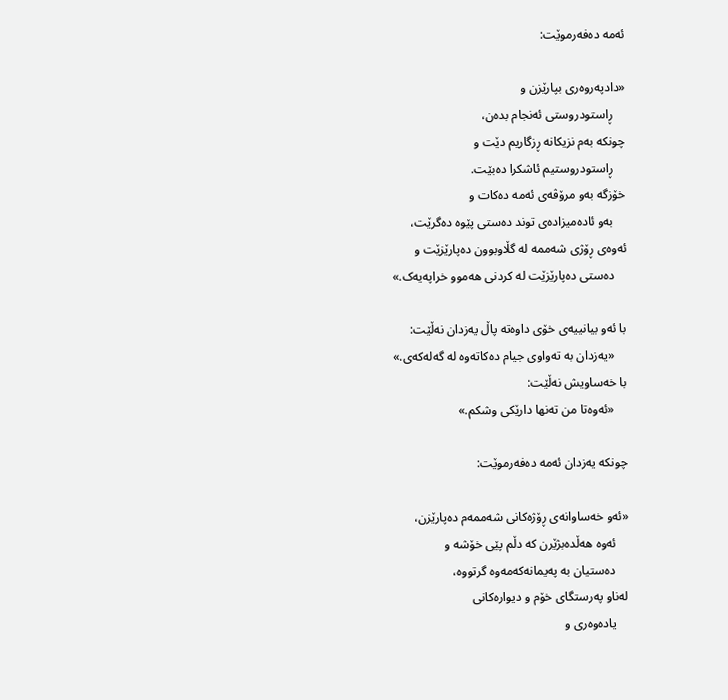ئەمە دەفەرموێت:

«دادپەروەری بپارێزن و
    ڕاستودروستی ئەنجام بدەن،
چونکە بەم نزیکانە ڕزگاریم دێت و
    ڕاستودروستیم ئاشکرا دەبێت.
خۆزگە بەو مرۆڤەی ئەمە دەکات و
    بەو ئادەمیزادەی توند دەستی پێوە دەگرێت،
ئەوەی ڕۆژی شەممە لە گڵاوبوون دەپارێزێت و
    دەستی دەپارێزێت لە کردنی هەموو خراپەیەک.»

با ئەو بیانییەی خۆی داوەتە پاڵ یەزدان نەڵێت:
    «یەزدان بە تەواوی جیام دەکاتەوە لە گەلەکەی.»
با خەساویش نەڵێت:
    «ئەوەتا من تەنها دارێکی وشکم.»

چونکە یەزدان ئەمە دەفەرموێت:

«ئەو خەساوانەی ڕۆژەکانی شەممەم دەپارێزن،
    ئەوە هەڵدەبژێرن کە دڵم پێی خۆشە و
    دەستیان بە پەیمانەکەمەوە گرتووە،
لەناو پەرستگای خۆم و دیوارەکانی
    یادەوەری و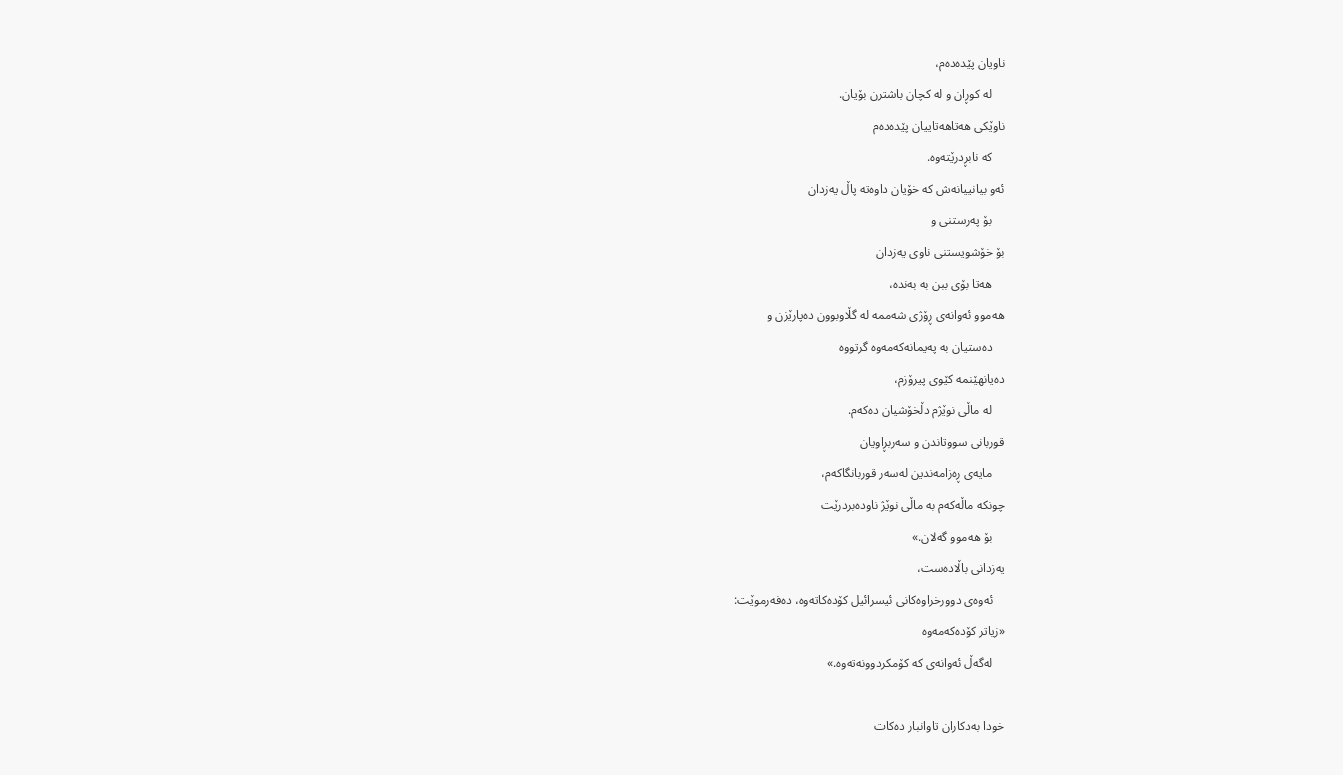ناویان پێدەدەم،
    لە کوڕان و لە کچان باشترن بۆیان.
ناوێکی هەتاهەتاییان پێدەدەم
    کە نابڕدرێتەوە.
ئەو بیانییانەش کە خۆیان داوەتە پاڵ یەزدان
    بۆ پەرستنی و
بۆ خۆشویستنی ناوی یەزدان
    هەتا بۆی ببن بە بەندە،
هەموو ئەوانەی ڕۆژی شەممە لە گڵاوبوون دەپارێزن و
    دەستیان بە پەیمانەکەمەوە گرتووە
دەیانهێنمە کێوی پیرۆزم،
    لە ماڵی نوێژم دڵخۆشیان دەکەم.
قوربانی سووتاندن و سەربڕاویان
    مایەی ڕەزامەندین لەسەر قوربانگاکەم،
چونکە ماڵەکەم بە ماڵی نوێژ ناودەبردرێت
    بۆ هەموو گەلان.»
یەزدانی باڵادەست،
    ئەوەی دوورخراوەکانی ئیسرائیل کۆدەکاتەوە، دەفەرموێت:
«زیاتر کۆدەکەمەوە
    لەگەڵ ئەوانەی کە کۆمکردوونەتەوە.»

خودا بەدکاران تاوانبار دەکات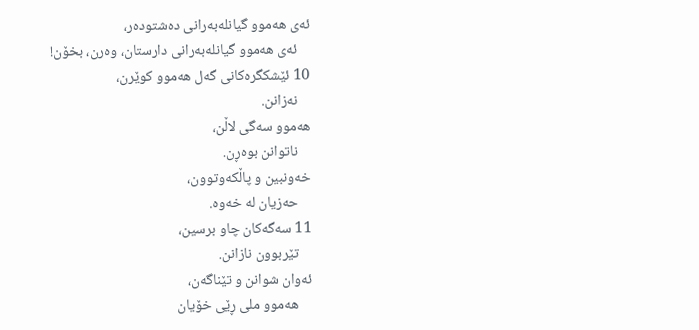ئەی هەموو گیانلەبەرانی دەشتودەر،
    ئەی هەموو گیانلەبەرانی دارستان، وەرن، بخۆن!
10 ئێشکگرەکانی گەل هەموو کوێرن،
    نەزانن.
هەموو سەگی لاڵن،
    ناتوانن بوەڕن.
خەونبین و پاڵکەوتوون،
    حەزیان لە خەوە.
11 سەگەکان چاو برسین،
    تێربوون نازانن.
ئەوان شوانن و تێناگەن،
    هەموو ملی ڕێی خۆیان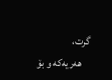گرت،
    هەریەکە و بۆ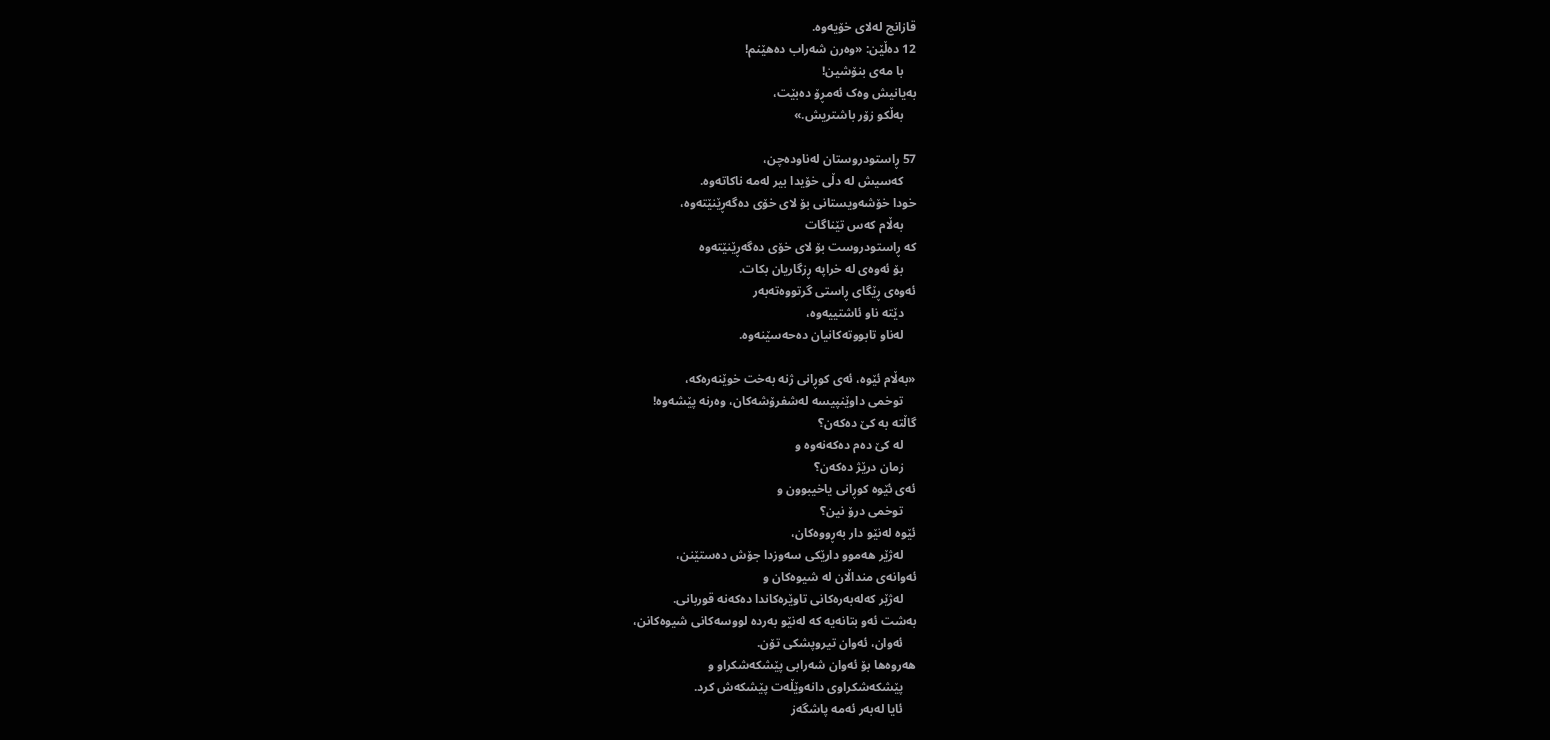قازانج لەلای خۆیەوە.
12 دەڵێن: «وەرن شەراب دەهێنم!
    با مەی بنۆشین!
بەیانیش وەک ئەمڕۆ دەبێت،
    بەڵکو زۆر باشتریش.»

57 ڕاستودروستان لەناودەچن،
    کەسیش لە دڵی خۆیدا بیر لەمە ناکاتەوە.
خودا خۆشەویستانی بۆ لای خۆی دەگەڕێنێتەوە،
    بەڵام کەس تێناگات
کە ڕاستودروست بۆ لای خۆی دەگەڕێنێتەوە
    بۆ ئەوەی لە خراپە ڕزگاریان بکات.
ئەوەی ڕێگای ڕاستی گرتووەتەبەر
    دێتە ناو ئاشتییەوە،
    لەناو تابووتەکانیان دەحەسێنەوە.

«بەڵام ئێوە، ئەی کوڕانی ژنە بەخت خوێنەرەکە،
    توخمی داوێنپیسە لەشفرۆشەکان، وەرنە پێشەوە!
گاڵتە بە کێ دەکەن؟
    لە کێ دەم دەکەنەوە و
    زمان درێژ دەکەن؟
ئەی ئێوە کوڕانی یاخیبوون و
    توخمی درۆ نین؟
ئێوە لەنێو دار بەڕووەکان،
    لەژێر هەموو دارێکی سەوزدا جۆش دەستێنن،
ئەوانەی منداڵان لە شیوەکان و
    لەژێر کەلەبەرەکانی تاوێرەکاندا دەکەنە قوربانی.
بەشت ئەو بتانەیە کە لەنێو بەردە لووسەکانی شیوەکانن،
    ئەوان، ئەوان تیروپشکی تۆن.
هەروەها بۆ ئەوان شەرابی پێشکەشکراو و
    پێشکەشکراوی دانەوێڵەت پێشکەش کرد.
    ئایا لەبەر ئەمە پاشگەز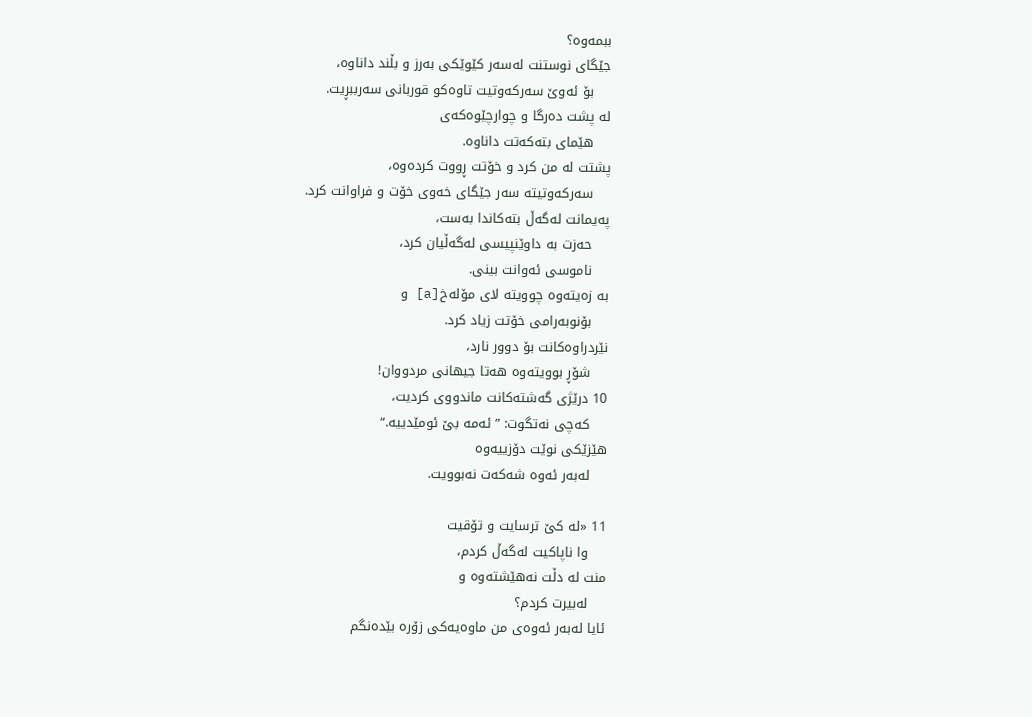ببمەوە؟
جێگای نوستنت لەسەر کێوێکی بەرز و بڵند داناوە،
    بۆ ئەوێ سەرکەوتیت تاوەکو قوربانی سەرببڕیت.
لە پشت دەرگا و چوارچێوەکەی
    هێمای بتەکەتت داناوە.
پشتت لە من کرد و خۆتت ڕووت کردەوە،
    سەرکەوتیتە سەر جێگای خەوی خۆت و فراوانت کرد.
پەیمانت لەگەڵ بتەکاندا بەست،
    حەزت بە داوێنپیسی لەگەڵیان کرد،
    ناموسی ئەوانت بینی.
بە زەیتەوە چوویتە لای مۆلەخ[a] و
    بۆنوبەرامی خۆتت زیاد کرد.
نێردراوەکانت بۆ دوور نارد،
    شۆڕ بوویتەوە هەتا جیهانی مردووان!
10 درێژی گەشتەکانت ماندووی کردیت،
    کەچی نەتگوت: ”ئەمە بێ ئومێدییە.“
هێزێکی نوێت دۆزییەوە
    لەبەر ئەوە شەکەت نەبوویت.

11 «لە کێ ترسایت و تۆقیت
    وا ناپاکیت لەگەڵ کردم،
منت لە دڵت نەهێشتەوە و
    لەبیرت کردم؟
ئایا لەبەر ئەوەی من ماوەیەکی زۆرە بێدەنگم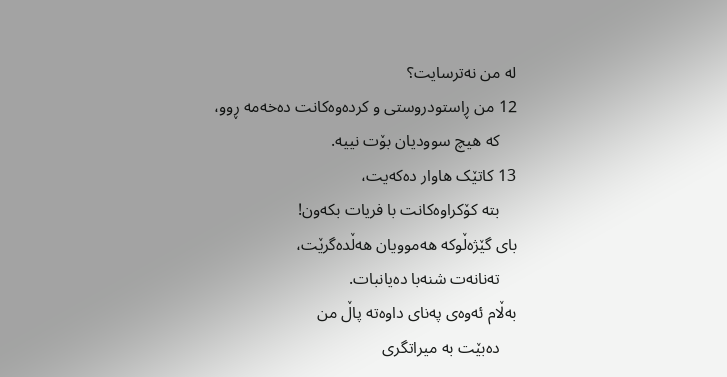لە من نەترسایت؟
12 من ڕاستودروستی و کردەوەکانت دەخەمە ڕوو،
    کە هیچ سوودیان بۆت نییە.
13 کاتێک هاوار دەکەیت،
    بتە کۆکراوەکانت با فریات بکەون!
بای گێژەڵوکە هەموویان هەڵدەگرێت،
    تەنانەت شنەبا دەیانبات.
بەڵام ئەوەی پەنای داوەتە پاڵ من
    دەبێت بە میراتگری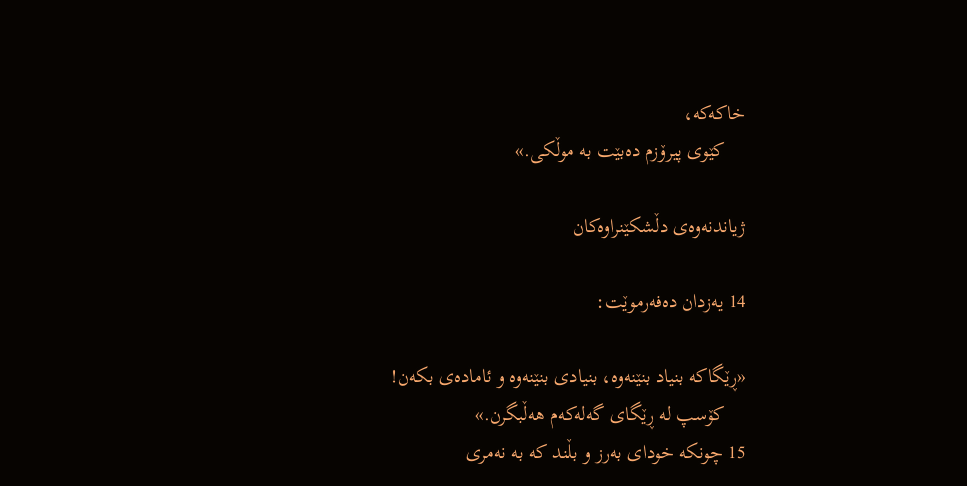خاکەکە،
    کێوی پیرۆزم دەبێت بە موڵکی.»

ژیاندنەوەی دڵشکێنراوەکان

14 یەزدان دەفەرموێت:

«ڕێگاکە بنیاد بنێنەوە، بنیادی بنێنەوە و ئامادەی بکەن!
    کۆسپ لە ڕێگای گەلەکەم هەڵبگرن.»
15 چونکە خودای بەرز و بڵند کە بە نەمری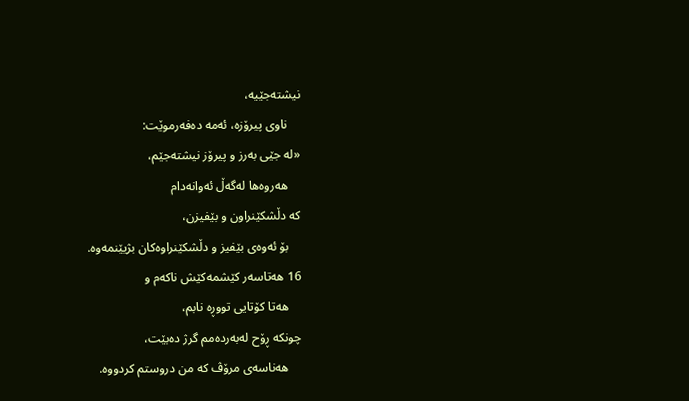نیشتەجێیە،
    ناوی پیرۆزە، ئەمە دەفەرموێت:
«لە جێی بەرز و پیرۆز نیشتەجێم،
    هەروەها لەگەڵ ئەوانەدام
کە دڵشکێنراون و بێفیزن،
    بۆ ئەوەی بێفیز و دڵشکێنراوەکان بژیێنمەوە.
16 هەتاسەر کێشمەکێش ناکەم و
    هەتا کۆتایی تووڕە نابم،
چونکە ڕۆح لەبەردەمم گرژ دەبێت،
    هەناسەی مرۆڤ کە من دروستم کردووە.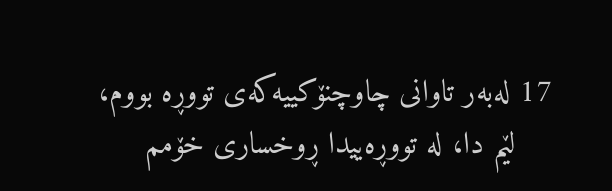17 لەبەر تاوانی چاوچنۆکییەکەی تووڕە بووم،
    لێم دا، لە تووڕەییدا ڕوخساری خۆمم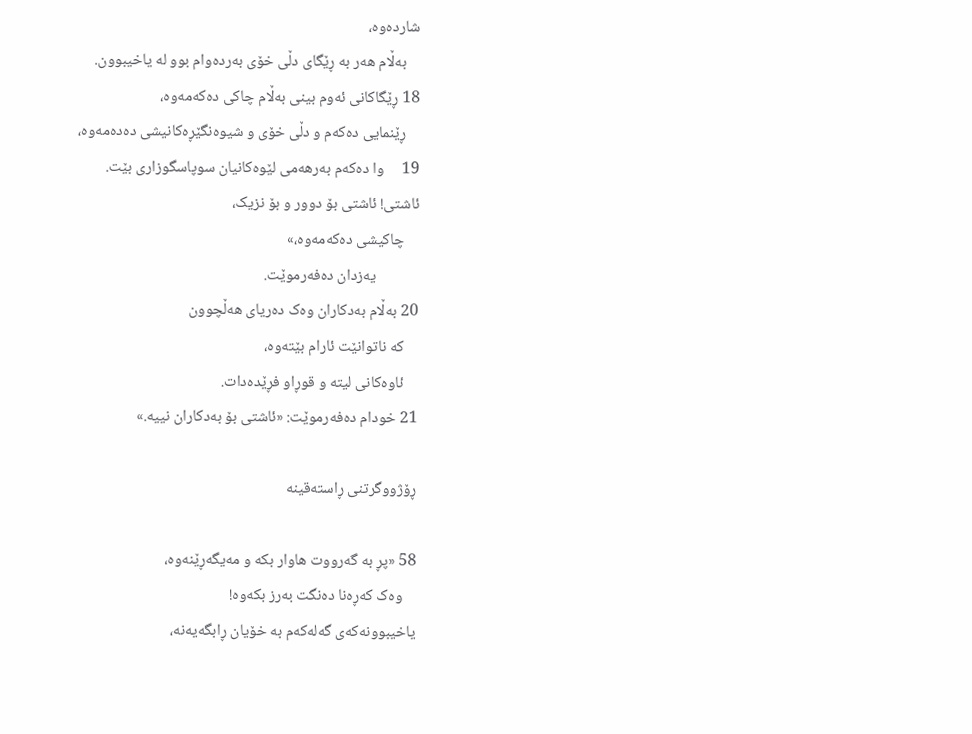شاردەوە،
    بەڵام هەر بە ڕێگای دڵی خۆی بەردەوام بوو لە یاخیبوون.
18 ڕێگاکانی ئەوم بینی بەڵام چاکی دەکەمەوە،
    ڕێنمایی دەکەم و دڵی خۆی و شیوەنگێڕەکانیشی دەدەمەوە،
19     وا دەکەم بەرهەمی لێوەکانیان سوپاسگوزاری بێت.
ئاشتی! ئاشتی بۆ دوور و بۆ نزیک،
    چاکیشی دەکەمەوە،»
            یەزدان دەفەرموێت.
20 بەڵام بەدکاران وەک دەریای هەڵچوون
    کە ناتوانێت ئارام بێتەوە،
    ئاوەکانی لیتە و قوڕاو فڕێدەدات.
21 خودام دەفەرموێت: «ئاشتی بۆ بەدکاران نییە.»

ڕۆژووگرتنی ڕاستەقینە

58 «پڕ بە گەرووت هاوار بکە و مەیگەڕێنەوە،
    وەک کەڕەنا دەنگت بەرز بکەوە!
یاخیبوونەکەی گەلەکەم بە خۆیان ڕابگەیەنە،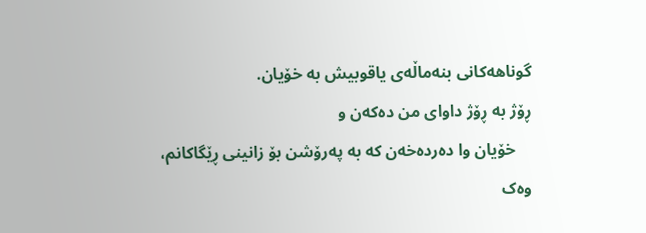گوناهەکانی بنەماڵەی یاقوبیش بە خۆیان.
ڕۆژ بە ڕۆژ داوای من دەکەن و
    خۆیان وا دەردەخەن کە بە پەرۆشن بۆ زانینی ڕێگاکانم،
وەک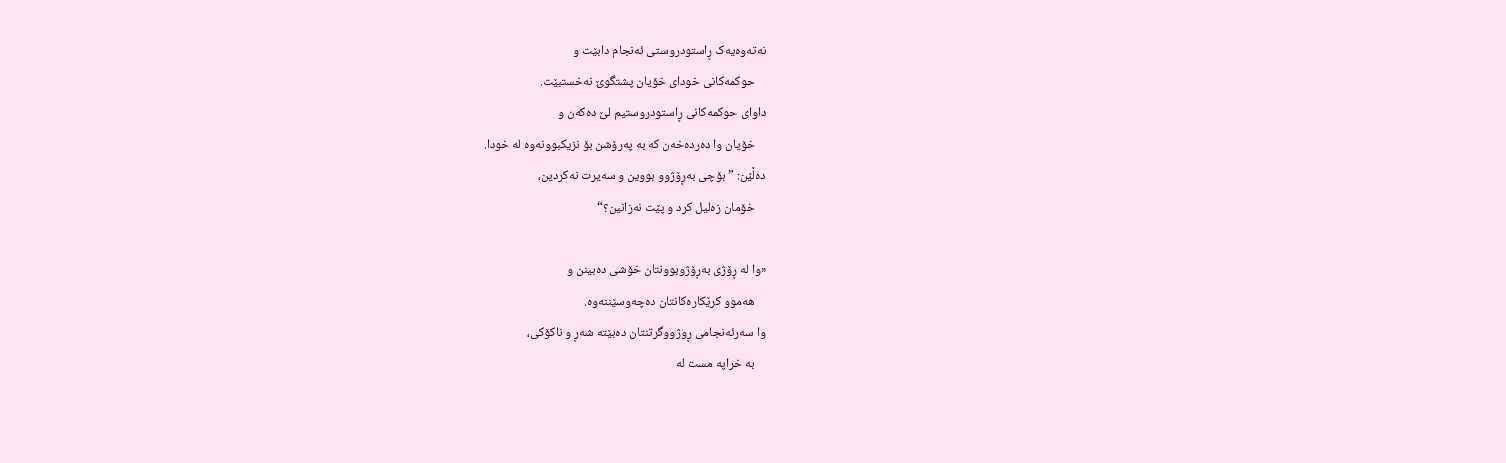نەتەوەیەک ڕاستودروستی ئەنجام دابێت و
    حوکمەکانی خودای خۆیان پشتگوێ نەخستبێت.
داوای حوکمەکانی ڕاستودروستیم لێ دەکەن و
    خۆیان وا دەردەخەن کە بە پەرۆشن بۆ نزیکبوونەوە لە خودا.
دەڵێن: ”بۆچی بەڕۆژوو بووین و سەیرت نەکردین،
    خۆمان زەلیل کرد و پێت نەزانین؟“

«وا لە ڕۆژی بەڕۆژوبوونتان خۆشی دەبینن و
    هەموو کرێکارەکانتان دەچەوسێننەوە.
وا سەرئەنجامی ڕوژووگرتنتان دەبێتە شەڕ و ناکۆکی،
    بە خراپە مست لە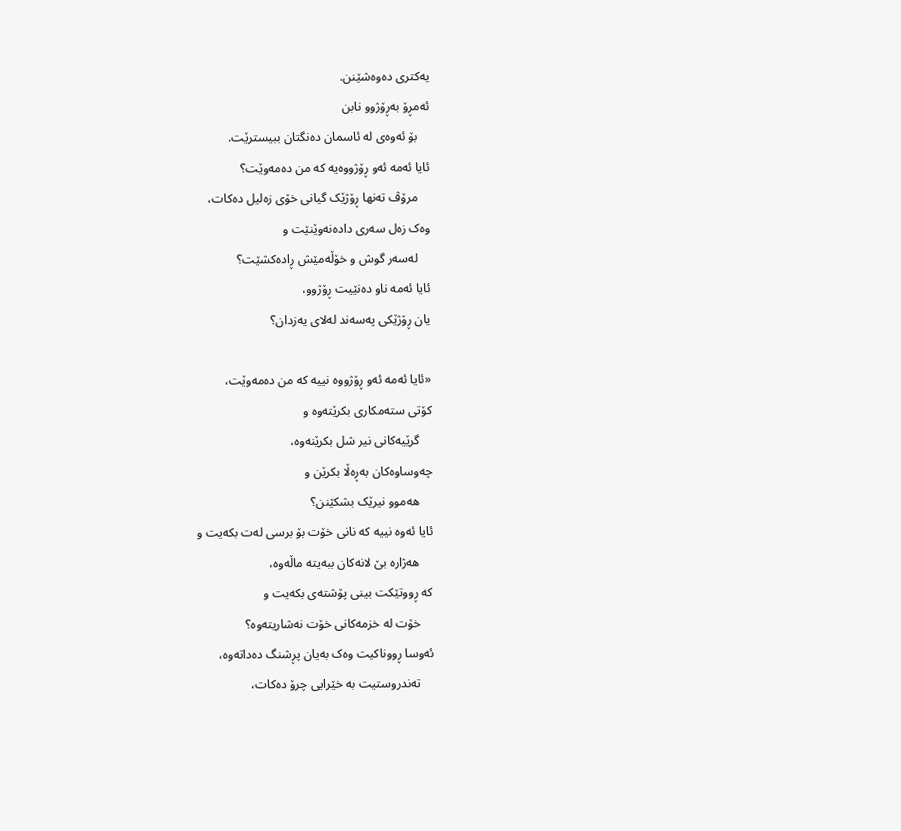یەکتری دەوەشێنن.
ئەمڕۆ بەڕۆژوو نابن
    بۆ ئەوەی لە ئاسمان دەنگتان ببیسترێت.
ئایا ئەمە ئەو ڕۆژووەیە کە من دەمەوێت؟
    مرۆڤ تەنها ڕۆژێک گیانی خۆی زەلیل دەکات،
وەک زەل سەری دادەنەوێنێت و
    لەسەر گوش و خۆڵەمێش ڕادەکشێت؟
ئایا ئەمە ناو دەنێیت ڕۆژوو،
یان ڕۆژێکی پەسەند لەلای یەزدان؟

«ئایا ئەمە ئەو ڕۆژووە نییە کە من دەمەوێت،
کۆتی ستەمکاری بکرێتەوە و
    گرێیەکانی نیر شل بکرێنەوە،
چەوساوەکان بەڕەڵا بکرێن و
    هەموو نیرێک بشکێنن؟
ئایا ئەوە نییە کە نانی خۆت بۆ برسی لەت بکەیت و
    هەژارە بێ لانەکان ببەیتە ماڵەوە،
کە ڕووتێکت بینی پۆشتەی بکەیت و
    خۆت لە خزمەکانی خۆت نەشاریتەوە؟
ئەوسا ڕووناکیت وەک بەیان پڕشنگ دەداتەوە،
    تەندروستیت بە خێرایی چرۆ دەکات،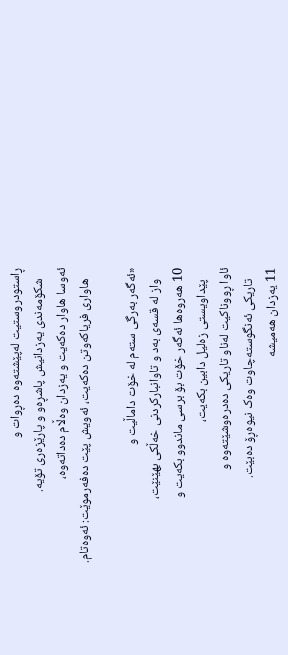ڕاستودروستیت لەپێشتەوە دەڕوات و
    شکۆمەندی یەزدانیش پاشڕەو و پارێزەری تۆیە.
ئەوسا هاوار دەکەیت و یەزدان وەڵام دەداتەوە،
    هاواری فریاکەوتن دەکەیت، ئەویش پێت دەفەرموێت: ئەوەتام.

«ئەگەر بەرگی ستەم لە خۆت داماڵیت و
    واز لە قسەی بەد و تاوانبارکردنی خەڵکی بهێنێت،
10 هەروەها ئەگەر خۆت بۆ برسی ماندوو بکەیت و
    پێداویستی زەلیل دابین بکەیت،
ئاوا ڕووناکیت لەناو تاریکی دەدرەوشێتەوە و
    تاریکی ئەنگوستەچاوت وەک نیوەڕۆ دەبێت.
11 یەزدان هەمیشە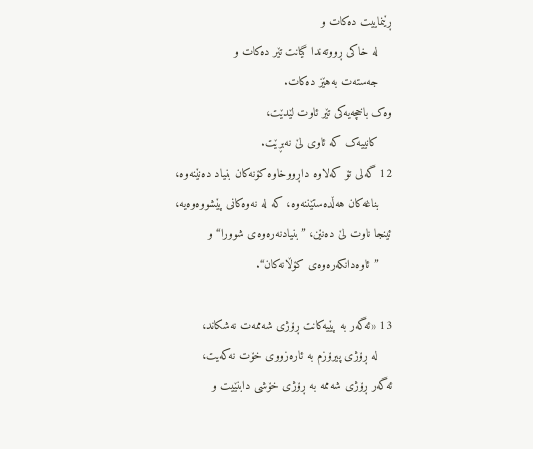ڕێنماییت دەکات و
    لە خاکی ڕووتەندا گیانت تێر دەکات و
    جەستەت بەهێز دەکات.
وەک باخچەیەکی تێر ئاوت لێدێت،
    کانییەک کە ئاوی لێ نەبڕێت.
12 گەلی تۆ کەلاوە داڕووخاوە کۆنەکان بنیاد دەنێنەوە،
    بناغەکان هەڵدەستێننەوە، کە لە نەوەکانی پێشووەوەیە،
ئینجا ناوت لێ دەنێن، ”بنیادنەرەوەی شوورا“ و
    ”ئاوەدانکەرەوەی کۆڵانەکان“.

13 «ئەگەر بە پێیەکانت ڕۆژی شەممەت نەشکاند،
    لە ڕۆژی پیرۆزم بە ئارەزووی خۆت نەکەیت،
ئەگەر ڕۆژی شەممە بە ڕۆژی خۆشی دابنێیت و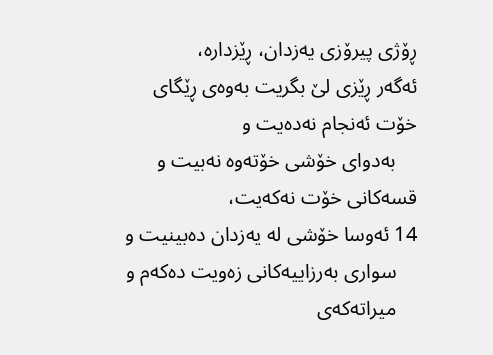ڕۆژی پیرۆزی یەزدان، ڕێزدارە،
ئەگەر ڕێزی لێ بگریت بەوەی ڕێگای خۆت ئەنجام نەدەیت و
    بەدوای خۆشی خۆتەوە نەبیت و قسەکانی خۆت نەکەیت،
14 ئەوسا خۆشی لە یەزدان دەبینیت و
    سواری بەرزاییەکانی زەویت دەکەم و
    میراتەکەی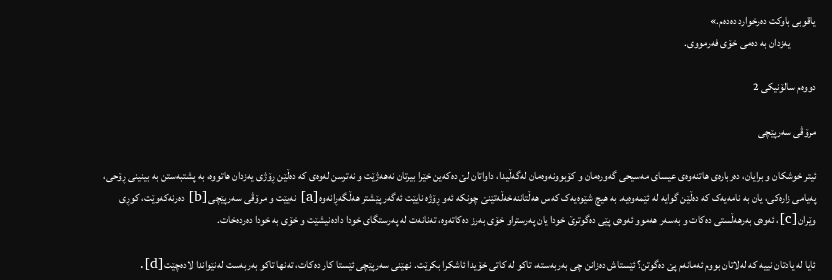یاقوبی باوکت دەرخوارد دەدەم.»
            یەزدان بە دەمی خۆی فەرمووی.

دووەم سالۆنیکی 2

مرۆڤی سەرپێچی

ئیتر خوشکان و برایان، دەربارەی هاتنەوەی عیسای مەسیحی گەورەمان و کۆبوونەوەمان لەگەڵیدا، داواتان لێ دەکەین خێرا بیرتان نەهەژێت و نەترسن لەوەی کە دەڵێن ڕۆژی یەزدان هاتووە، بە پشتبەستن بە بینینی ڕۆحی، پەیامی زارەکی، یان بە نامەیەک کە دەڵێن گوایە لە ئێمەوەیە. بە هیچ شێوەیەک کەس هەڵتاننەخەڵەتێنێ چونکە ئەو ڕۆژە نایێت ئەگەر پێشتر هەڵگەڕانەوە[a] نەیێت و مرۆڤی سەرپێچی[b] دەرنەکەوێت، کوڕی وێران[c]، ئەوەی بەرهەڵستی دەکات و بەسەر هەموو ئەوەی پێی دەگوترێ خودا یان پەرستراو خۆی بەرز دەکاتەوە، تەنانەت لە پەرستگای خودا دادەنیشێت و خۆی بە خودا دەردەخات.

ئایا لە یادتان نییە کە لەلاتان بووم ئەمانەم پێ دەگوتن؟ ئێستاش دەزانن چی بەربەستە، تاکو لە کاتی خۆیدا ئاشکرا بکرێت. نهێنی سەرپێچی ئێستا کار دەکات، تەنها تاکو بەربەست لەنێواندا لادەچێت[d].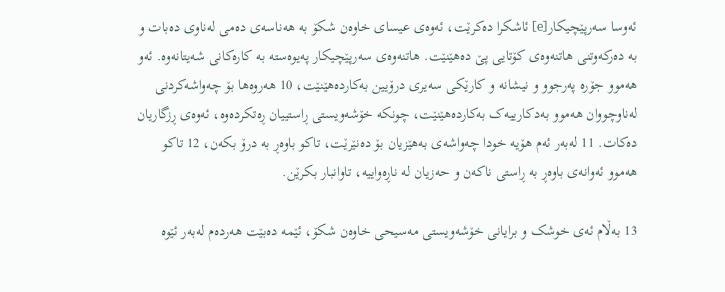ئەوسا سەرپێچیکار[e] ئاشکرا دەکرێت، ئەوەی عیسای خاوەن شکۆ بە هەناسەی دەمی لەناوی دەبات و بە دەرکەوتنی هاتنەوەی کۆتایی پێ دەهێنێت. هاتنەوەی سەرپێچیکار پەیوەستە بە کارەکانی شەیتانەوە. ئەو هەموو جۆرە پەرجوو و نیشانە و کارێکی سەیری درۆیین بەکاردەهێنێت، 10 هەروەها بۆ چەواشەکردنی لەناوچووان هەموو بەدکارییەک بەکاردەهێنێت، چونکە خۆشەویستی ڕاستییان ڕەتکردەوە، ئەوەی ڕزگاریان دەکات. 11 لەبەر ئەم هۆیە خودا چەواشەی بەهێزیان بۆ دەنێرێت، تاکو باوەڕ بە درۆ بکەن، 12 تاکو هەموو ئەوانەی باوەڕ بە ڕاستی ناکەن و حەزیان لە ناڕەواییە، تاوانبار بکرێن.

13 بەڵام ئەی خوشک و برایانی خۆشەویستی مەسیحی خاوەن شکۆ، ئێمە دەبێت هەردەم لەبەر ئێوە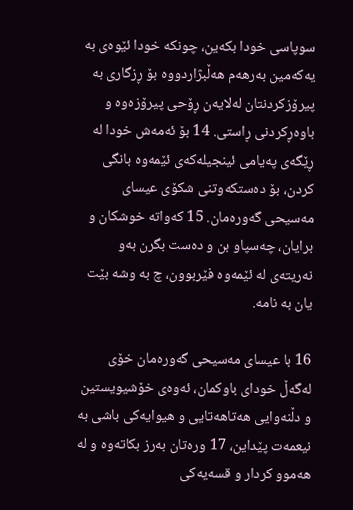سوپاسی خودا بکەین، چونکە خودا ئێوەی بە یەکەمین بەرهەم هەڵبژاردووە بۆ ڕزگاری بە پیرۆزکردنتان لەلایەن ڕۆحی پیرۆزەوە و باوەڕکردنی ڕاستی. 14 بۆ ئەمەش خودا لە ڕێگەی پەیامی ئینجیلەکەی ئێمەوە بانگی کردن، بۆ دەستکەوتنی شکۆی عیسای مەسیحی گەورەمان. 15 کەواتە خوشکان و برایان، چەسپاو بن و دەست بگرن بەو نەریتەی لە ئێمەوە فێربوون، چ بە وشە بێت یان بە نامە.

16 با عیسای مەسیحی گەورەمان خۆی لەگەڵ خودای باوکمان، ئەوەی خۆشیویستین و دڵنەوایی هەتاهەتایی و هیوایەکی باشی بە نیعمەت پێداین، 17 ورەتان بەرز بکاتەوە و لە هەموو کردار و قسەیەکی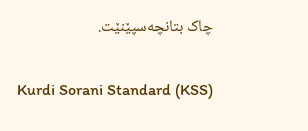چاک بتانچەسپێنێت.

Kurdi Sorani Standard (KSS)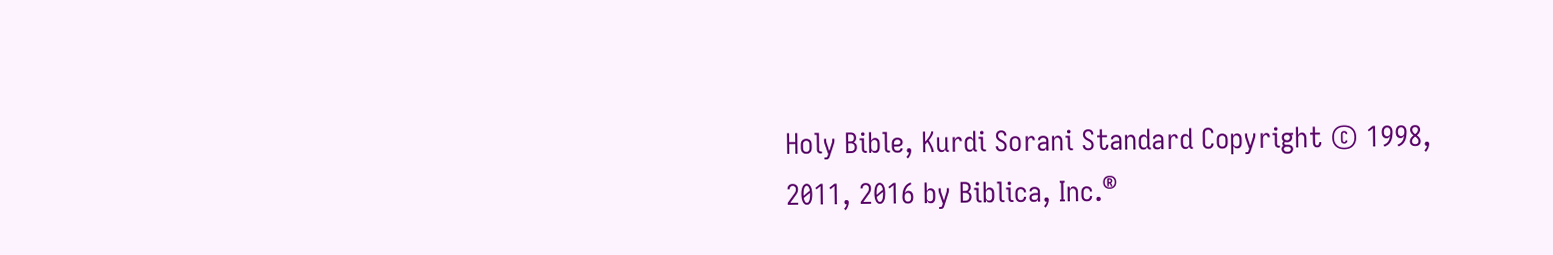Holy Bible, Kurdi Sorani Standard Copyright © 1998, 2011, 2016 by Biblica, Inc.®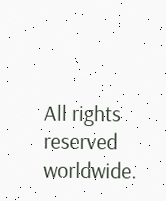All rights reserved worldwide.